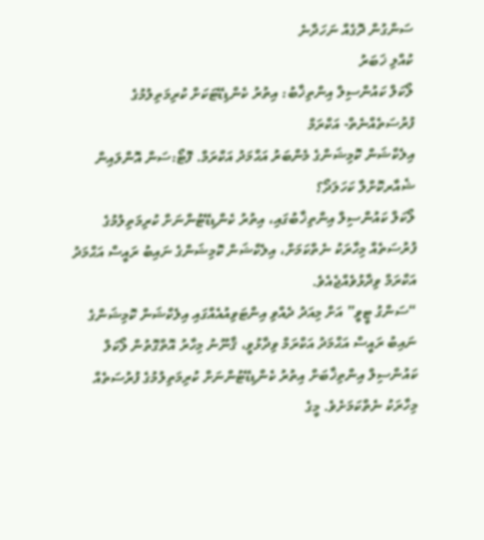ސަންގުން ދޮގެއް ނަހަދާނެ
ކުއްލި ޚަބަރު
ލޯކަލް ކައުންސިލް އިންތިޚާބު: އިތުރު ކެންޑިޑޭޓަކަށް ކުރިމަތިލުމުގެ ފުރުސަތެއްނެތް- އަކްރަމް
އިލެކްޝަން ކޮމިޝަންގެ މެންބަރު އަޙްމަދު އަކްރަމް. ފޮޓޯ:ސަން އޮންލައިން
ޝެއާރކޮށްލާ ކަހަލަދޯ؟
ލޯކަލް ކައުންސިލް އިންތިޚާބުގައި، އިތުރު ކެންޑިޑޭޓުންނަށް ކުރިމަތިލުމުގެ ފުރުސަތެއް މިހާރަކު ނެތްކަމަށް، އިލެކްޝަން ކޮމިޝަންގެ ނައިބު ރައީސް އަޙްމަދު އަކްރަމް ވިދާޅުވެއްޖެއެވެ.
“ސަންގު ޓީވީ” އަށް މިއަދު ދެއްވި އިންޓަވިއުއެއްގައި އިލެކްޝަން ކޮމިޝަންގެ ނައިބު ރައީސް އަޙްމަދު އަކްރަމް ވިދާޅުވީ، ޤާނޫނު މިހާރު އޮތްގޮތުން ލޯކަލް ކައުންސިލް އިންތިޚާބަށް އިތުރު ކެންޑިޑޭޓުންނަށް ކުރިމަތިލުމުގެ ފުރުސަތެއް މިހާރަކު ނެތްކަމަށެވެ. މީގެ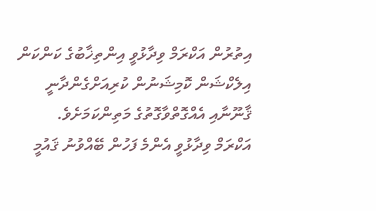އިތުރުން އަކްރަމް ވިދާޅުވީ އިންތިޚާބުގެ ކަންކަން އިލެކްޝަން ކޮމިޝަނުން ކުރިއަށްގެންދާނީ ޤާނޫނާއި އެއްގޮތްވާގޮތުގެ މަތިންކަމަށެވެ. އަކްރަމް ވިދާޅުވީ އެންމެ ފަހުން ބޭއްވުނު ޤައުމީ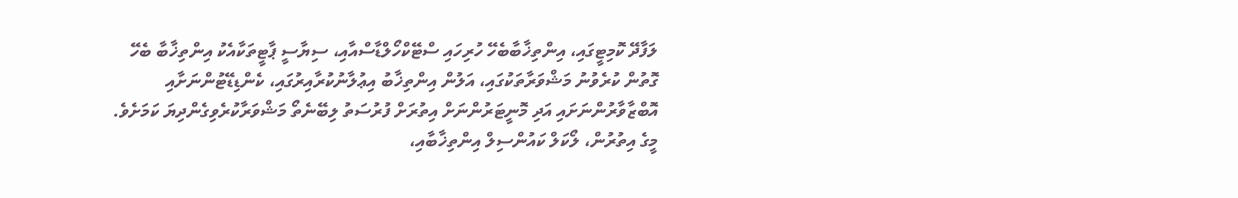ލަފާދޭ ކޮމިޓީގައި، އިންތިޚާބާބެހޭ ހުރިހައި ސްޓޭކްހޯލްޑާސްއާއި، ސިޔާސީ ޕާޓީތަކާއެކު އިންތިޚާބާ ބެހޭ ގޮތުން ކުރެވުނު މަޝްވަރާތަކުގައި، އަލުން އިންތިޚާބު އިޢުލާނުކުރާއިރުގައި، ކެންޑިޑޭޓުންނަށާއި އޮބްޒާވާރުންނަށައި އަދި މޮނީޓަރުންނަށް އިތުރަށް ފުރުސަތު ލިބޭނެތޯ މަޝްވަރާކުރެވިގެންދިޔަ ކަމަށެވެ.
މީގެ އިތުރުން، ލޯކަލް ކައުންސިލް އިންތިޚާބާއި،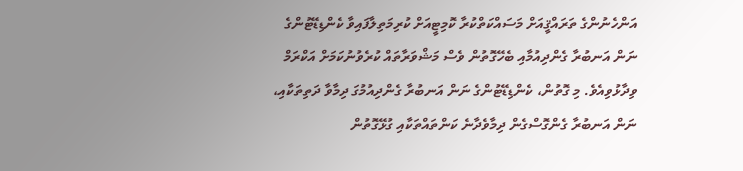އަންހެނުންގެ ތަރައްޤީއަށް މަސައްކަތްކުރާ ކޮމިޓީއަށް ކުރިމަތިލާފައިވާ ކެންޑިޑޭޓުންގެ ނަން އަނބުރާ ގެންދިއުމާއި ބެހޭގޮތުން ވެސް މަޝްވަރާތައް ކުރެވުނުކަމަށް އަކްރަމް ވިދާޅުވިއެވެ. މި ގޮތުން، ކެންޑިޑޭޓުންގެ ނަން އަނބުރާ ގެންދިއުމުގަ ދިމާވާ ދަތިތަކާއި، ނަން އަނބުރާ ގެންގޮސްގެން ދިމާވެދާނެ ކަންތައްތަކާއި ގުޅޭގޮތުން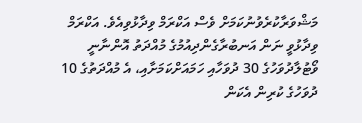މަޝްވަރާކުރެވުނުކަމަށް ވެސް އަކްރަމް ވިދާޅުވިއެވެ. އަކްރަމް ވިދާޅުވީ ނަން އަނބުރާގެންދިއުމުގެ މުއްދަތު އޮންނާނީ ވޯޓުލާދުވަހުގެ 30 ދުވަހާއި ހަމައަށްކަމަށާއި، އެ މުއްދަތުގެ 10 ދުވަހުގެ ކުރިން އެކަން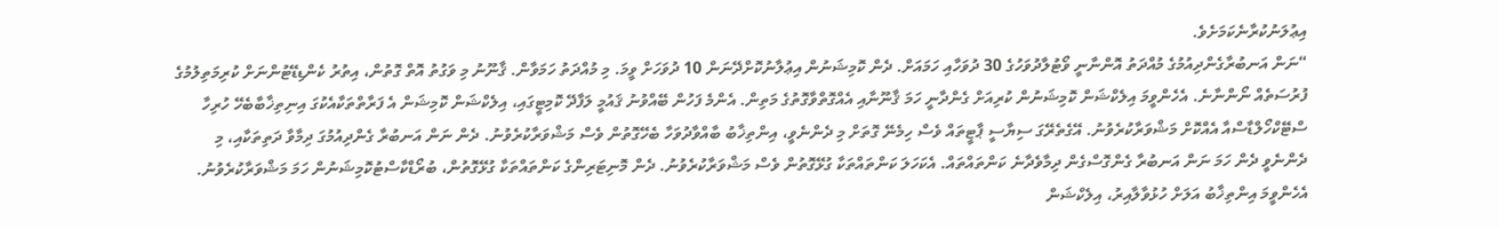އިޢުލަނުކުރާނެކަމަށެވެ.
“ނަން އަނބުރާގެންދިއުމުގެ މުއްދަތު އޮންނާނީ ވޯޓުލާދުވަހުގެ 30 ދުވަހާއި ހަމައަށް. ދެން ކޮމިޝަނުން އިޢުލާނުކޮށްދޭނަން 10 ދުވަހަށް ވީމަ. މި މުއްދަތު ހަމަވާން. ޤާނޫނު މި ވަގުތު އޮތް ގޮތުން، އިތުރު ކެންޑިޑޭޓުންނަށް ކުރިމަތިލުމުގެ ފުރުސަތެއް ނޯންނާނެ. އެހެންވީމަ އިލެކްޝަން ކޮމިޝަނުން ކުރިއަށް ގެންދާނީ ހަމަ ޤާނޫނާއި އެއްގޮތްވާގޮތުގެ މަތިން. އެންމެ ފަހުން ބޭއްވުނު ޤައުމީ ލަފާދޭ ކޮމިޓީގައި، އިލެކްޝަން ކޮމިޝަން އެ ފަރާތްތަކާއެކުގަ އިނިތިޚާބާބެހޭ ހުރިހާ ސްޓޭކްހޯލްޑާސްއާ އެއްކޮށް މަޝްވަރާކުރެވުނު. އޭގެތެރޭގަ ސިޔާސީ ޕާޓީތައް ވެސް ހިމެނޭ ގޮތަށް މި ދެންނެވީ، އިންތިޚާބު ބާއްވާދުވަހާ ބެހޭގޮތުން ވެސް މަޝްވަރާކުރެވުނު. ދެން ނަން އަނބުރާ ގެންދިއުމުގަ ދިމާވާ ދަތިތަކާއި، މި ދެންނެވީ ދެން ހަމަ ނަން އަނބުރާ ގެންގޮސްގެން ދިމާވެދާނެ ކަންތައްތައް. އެކަހަލަ ކަންތައްތަކާ ގުޅޭގޮތުން ވެސް މަޝްވަރާކުރެވުނު. ދެން މޮނިޓަރިންގެ ކަންތައްތަކާ ގުޅޭގޮތުން، ބުރޯޑްކާސްޓުކޮމިޝަނުން ހަމަ މަޝްވަރާކުރެވުނު. އެހެންވީމަ އިންތިޚާބު އަލަށް ހުޅުވާލާއިރު، އިލެކްޝަން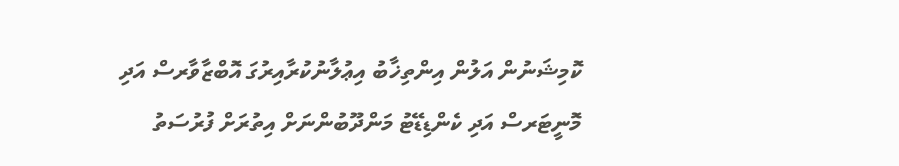ކޮމިޝަނުން އަލުން އިންތިޚާބު އިޢުލާނުކުރާއިރުގަ އޮބްޒާވާރސް އަދި މޮނީޓަރސް އަދި ކެންޑިޑޭޓު މަންދޫބުންނަށް އިތުރަށް ފުރުސަތު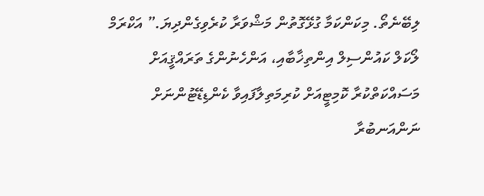ލިބޭނެތޯ. މިކަންކަމާ ގުޅޭގޮތުން މަޝްވަރާ ކުރެވިގެންދިޔަ.” އަކްރަމް
ލޯކަލް ކައުންސިލް އިންތިޚާބާއި، އަންހެނުންގެ ތަރައްޤީއަށް މަސައްކަތްކުރާ ކޮމިޓީއަށް ކުރިމަތިލާފައިވާ ކެންޑިޑޭޓުންނަށް ނަންއަނބުރާ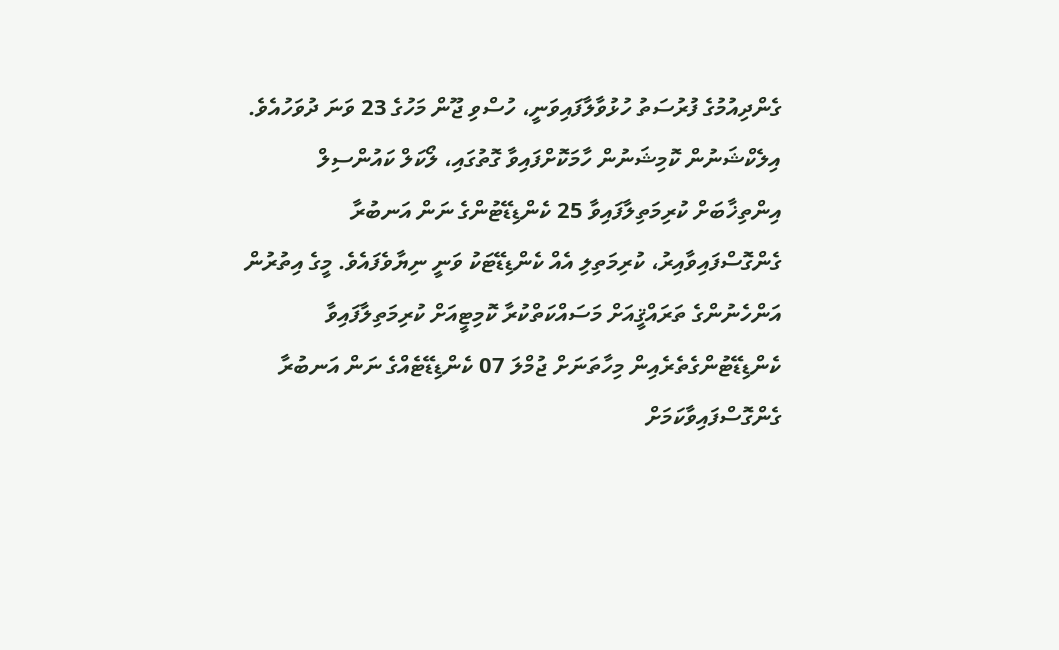ގެންދިއުމުގެ ފުރުސަތު ހުޅުވާލާފައިވަނީ، ހުސްވި ޖޫން މަހުގެ 23 ވަނަ ދުވަހުއެވެ. އިލެކްޝަނުން ކޮމިޝަނުން ހާމަކޮށްފައިވާ ގޮތުގައި، ލޯކަލް ކައުންސިލް އިންތިޚާބަށް ކުރިމަތިލާފައިވާ 25 ކެންޑިޑޭޓުންގެ ނަން އަނބުރާ ގެންގޮސްފައިވާއިރު، ކުރިމަތިލި އެއް ކެންޑިޑޭޓަކު ވަނީ ނިޔާވެފައެވެ. މީގެ އިތުރުން އަންހެނުންގެ ތަރައްޤީއަށް މަސައްކަތްކުރާ ކޮމިޓީއަށް ކުރިމަތިލާފައިވާ ކެންޑިޑޭޓުންގެތެރެއިން މިހާތަނަށް ޖުމްލަ 07 ކެންޑިޑޭޓެއްގެ ނަން އަނބުރާ ގެންގޮސްފައިވާކަމަށް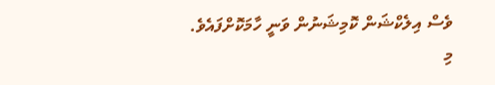ވެސް އިލެކްޝަން ކޮމިޝަނުން ވަނީ ހާމަކޮށްފައެވެ.
މި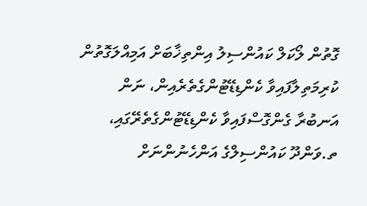ގޮތުން ލޯކަލް ކައުންސިލު އިންތިޚާބަށް އަމިއްލަގޮތުން ކުރިމަތިލާފައިވާ ކެންޑިޑޭޓުންގެތެރެއިން، ނަން އަނބުރާ ގެންގޮސްފައިވާ ކެންޑިޑޭޓުންގެތެރޭގައި، ތ.ވަންދޫ ކައުންސިލްގެ އަންހެނުންނަށް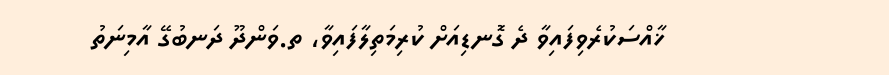ޚާއްސަކުރެވިފައިވާ ދެ ގޮނޑިއަށް ކުރިމަތިލާފައިވާ، ތ.ވަންދޫ ދަނބުގޭ އާމިނަތު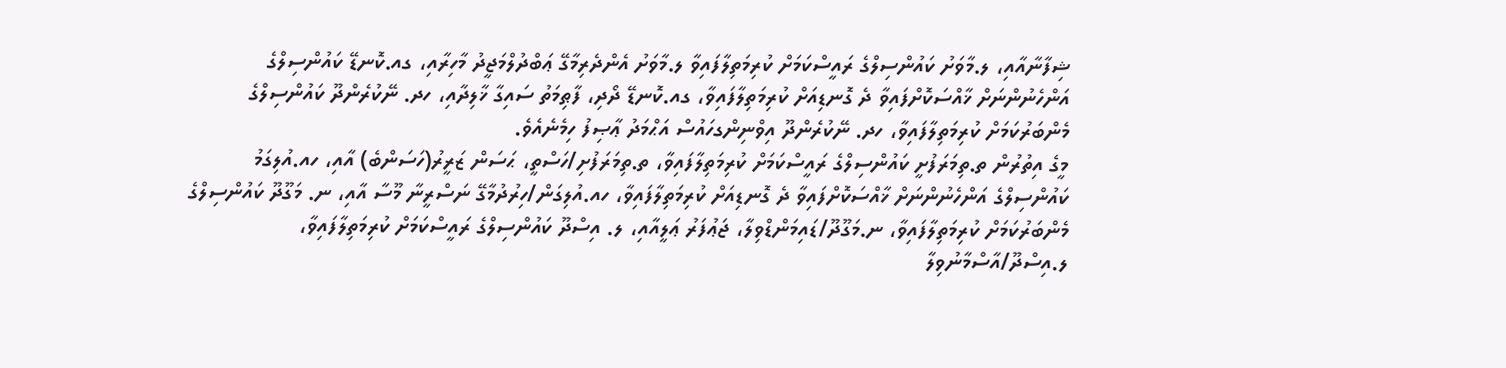ޝިފާނާއާއި، ލ.މާވަށު ކައުންސިލްގެ ރައީސްކަމަށް ކުރިމަތިލާފައިވާ ލ.މާވަށު އެންދެރިމާގޭ ޢަބްދުލްމަޖީދު މާހިރާއި، ގއ.ކޮނޑޭ ކައުންސިލްގެ އަންހެނުންނަށް ޚާއްސަކޮށްފައިވާ ދެ ގޮނޑިއަށް ކުރިމަތިލާފައިވާ، ގއ.ކޮނޑޭ ދޯދި، ފާޠިމަތު ސައިގާ ޚާލިދާއި، ހދ. ނޭކުރެންދޫ ކައުންސިލްގެ މެންބަރުކަމަށް ކުރިމަތިލާފައިވާ، ހދ. ނޭކުރެންދޫ އިވްނިންގހައުސް އަޙްމަދު ޢާޞިފު ހިމެނެއެވެ.
މީގެ އިތުރުން ތ.ތިމަރަފުށީ ކައުންސިލްގެ ރައީސްކަމަށް ކުރިމަތިލާފައިވާ، ތ.ތިމަރަފުށި/ހަސްތީ، ޙަސަން ޒަރީރު(ހަސަންބެ) އާއި، ހއ.އުލިގަމު ކައުންސިލްގެ އަންހެނުންނަށް ޚާއްސަކޮށްފައިވާ ދެ ގޮނޑިއަށް ކުރިމަތިލާފައިވާ، ހއ.އުލިގަން/ހިރުދުމާގޭ ނަސްރީނާ މޫސާ އާއި، ނ. މަގޫދޫ ކައުންސިލްގެ މެންބަރުކަމަށް ކުރިމަތިލާފައިވާ، ނ.މަގޫދޫ/ޑައިމަންޑްވިލާ، ޖަޢުފަރު ޢަލީއާއި، ލ. އިސްދޫ ކައުންސިލްގެ ރައީސްކަމަށް ކުރިމަތިލާފައިވާ، ލ.އިސްދޫ/އާސްމާނުވިލާ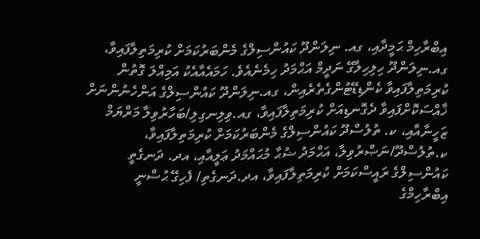އިބްރާހިމް ޙަމީދާއި، ގއ. ނިލަންދޫ ކައުންސިލްގެ މެންބަރުކަމަށް ކުރިމަތިލާފައިވާ، ގއ.ނިލަންދޫ ހިލިހިލާގޭ ނަދީމް އަޙްމަދު ހިމެނެއެވެ. ހަމައެއާއެކު އަމިއްލަ ގޮތުން ކުރިމަތިލާފައިވާ ކެންޑިޑޭޓުންގެތެރެއިން، ގއ.ނިލަންދޫ ކައުންސިލްގެ އަންހެނުންނަށް ޚާއްސަކޮށްފައިވާ ދެގޮނޑިއަށް ކުރިމަތިލާފައިވާ، ގއ.ވިލިނގިލި/ބަހާރުވިލާ މަރްޔަމް ޒަހީނާއާއި، ކ. ތުލުސްދޫ ކައުންސިލްގެ މެންބަރުކަމަށް ކުރިމަތިލާފައިވާ، ކ.ތުލުސްދޫ/ނަޞްރުވިލާ، އަޙްމަދު ޟުޙާ މުޙައްމަދު ޢަލީއާއި، އދ. ދަނގެތީ ކައުންސިލްގެ ރައީސްކަމަށް ކުރިމަތިލާފައިވާ، އދ.ދަނގެތި/ ފެހިގޭ ޙުސްނީ އިބްރާހިމްގެ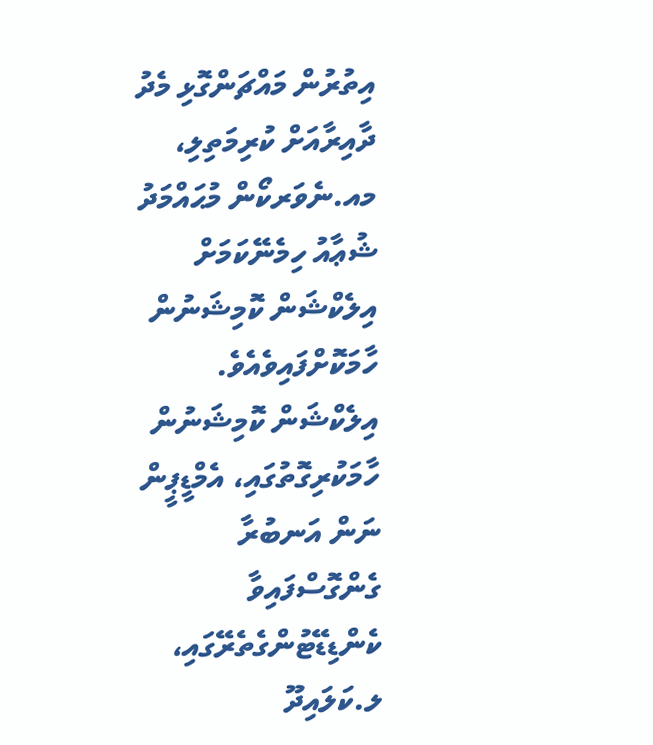އިތުރުން މައްޗަންގޮޅި މެދު ދާއިރާއަށް ކުރިމަތިލި، މއ.ނެވަރކޯން މުޙައްމަދު ޝުޢާއު ހިމެނޭކަމަށް އިލެކްޝަން ކޮމިޝަނުން ހާމަކޮށްފައިވެއެވެ.
އިލެކްޝަން ކޮމިޝަނުން ހާމަކުރިގޮތުގައި، އެމްޑީޕީން ނަން އަނބުރާ ގެންގޮސްފައިވާ ކެންޑިޑޭޓުންގެތެރޭގައި، ލ.ކަލައިދޫ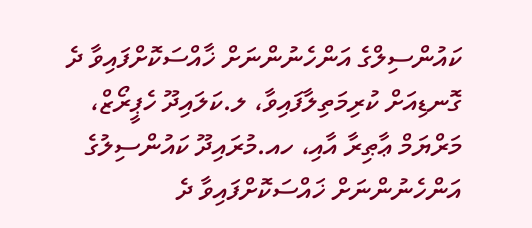ކައުންސިލްގެ އަންހެނުންނަށް ޚާއްސަކޮށްފައިވާ ދެ ގޮނޑިއަށް ކުރިމަތިލާފައިވާ، ލ.ކަލައިދޫ ހެޕީރޯޒް، މަރްޔަމް ޢާޠިރާ އާއި، ހއ.މުރައިދޫ ކައުންސިލުގެ އަންހެނުންނަށް ޚައްސަކޮށްފައިވާ ދެ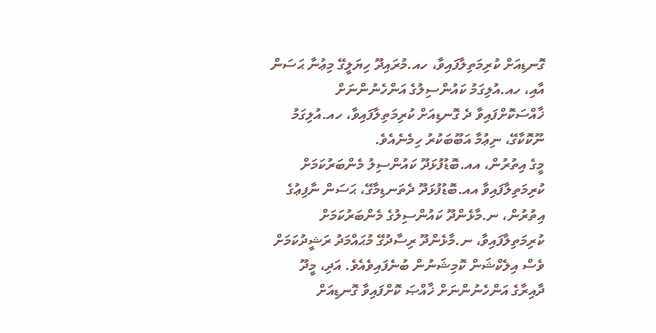ގޮނޑިއަށް ކުރިމަތިލާފައިވާ، ހއ.މުރައިދޫ ހިޔަލީގޭ މިޢުނާ ޙަސަން އާއި، ހއ.އުލިގަމު ކައުންސިލުގެ އަންހެނުންނަށް ޚާއްސަކޮށްފައިވާ ދެ ގޮނޑިއަށް ކުރިމަތިލާފައިވާ، ހއ.އުލިގަމު ނޫކޮކާގޭ، ނިޢުމާ އަބޫބަކުރު ހިމެނެއެވެ.
މީގެ އިތުރުން، އއ.ބޮޑުފުޅަދޫ ކައުންސިލު މެންބަރުކަމަށް ކުރިމަތިލާފައިވާ އއ.ބޮޑުފުޅަދޫ ދެތަނޑިމާގޭ، ޙަސަން ނާފިޢުގެ އިތުރުން، ނ.މާޅެންދޫ ކައުންސިލުގެ މެންބަރުކަމަށް ކުރިމަތިލާފައިވާ، ނ.މާޅެންދޫ ރިސާދުގޭ މުޙައްމަދު ރަޝީދުކަމަށް ވެސް އިލެކްޝަން ކޮމިޝަނުން ބުނެފައިވެއެވެ. އަދި، މީދޫ ދާއިރާގެ އަންހެނުންނަށް ޚާއްޞަ ކޮށްފައިވާ ގޮނޑިއަށް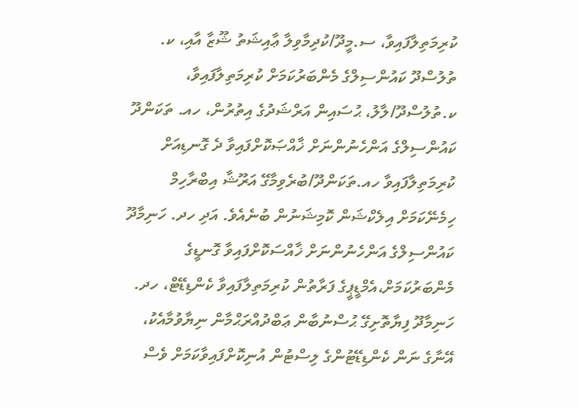ކުރިމަތިލާފައިވާ، ސ.މީދޫ/ކުދިމާވިލާ ޢާއިޝަތު ޝޫޒާ އާއި، ކ. ތުލުސްދޫ ކައުންސިލްގެ މެންބަރުކަމަށް ކުރިމަތިލާފައިވާ، ކ.ތުލުސްދޫ/ލާލު، ޙުސައިން އަރްޝަދުގެ އިތުރުން، ހއ. ތަކަންދޫ ކައުންސިލްގެ އަންހެނުންނަށް ޚާއްޞަކޮށްފައިވާ ދެ ގޮނޑިއަށް ކުރިމަތިލާފައިވާ ހއ.ތަކަންދޫ/ބުރެވިމާގޭ އަރޫޝާ އިބްރާހިމް ހިމެނޭކަމަށް އިލެކްޝަން ކޮމިޝަނުން ބުނެއެވެ. އަދި ހދ. ހަނިމާދޫ ކައުންސިލްގެ އަންހެނުންނަށް ޚާއްސަކޮށްފައިވާ ގޮނޑީގެ މެންބަރުކަމަށް،އެމްޑީޕީގެ ފަރާތުން ކުރިމަތިލާފައިވާ ކެންޑިޑޭޓް، ހދ. ހަނިމާދޫ ފިޔާތޮށިގޭ ޙުސްނުބާން ޢަބްދުއްރަޙްމާން ނިޔާވުމާއެކު، އޭނާގެ ނަން ކެންޑިޑޭޓުންގެ ލިސްޓުން އުނިކޮށްފައިވާކަމަށް ވެސް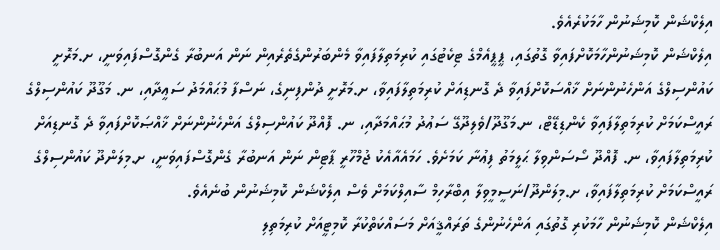އިލެކްޝަން ކޮމިޝަނުން ހާމަކުރެއެވެ.
އިލެކްޝަން ކޮމިޝަނުންހާމަކޮށްފައިވާ ގޮތުގައި، ޕީޕީއެމްގެ ޓިކެޓުގައި ކުރިމަތިލާފައިވާ މެންބަރުންގެތެރެއިން ނަން އަނބުރާ ގެންގޮސްފައިވަނީ، ށ.މަރޮށީ ކައުންސިލްގެ އަންހެނުންނަށް ޚާއްސަކޮށްފައިވާ ދެ ގޮނޑިއަށް ކުރިމަތިލާފައިވާ، ށ.މަރޮށީ ދުންފިނިގެ، ނަސްފާ މުޙައްމަދު ސަޢީދާއި، ނ. މަގޫދޫ ކައުންސިލްގެ ރައީސްކަމަށް ކުރިމަތިލާފައިވާ ކެންޑިޑޭޓް، ނ.މަގޫދޫ/ވެލިދޫގޭ ސަޢުދު މުޙައްމަދާއި، ނ. ފޮއްދޫ ކައުންސިލްގެ އަންހެނުންނަށް ޚާއްޞަކޮށްފައިވާ ދެ ގޮނޑިއަށް ކުރިމަތިލާފައިވާ، ނ. ފޮއްދޫ ސޯސަންވިލާ ޙަލީމަތު ފިޢުނާ ކަމަށެވެ. ހަމައެއާއެކު ޖުމްހޫރީ ޕާޓިން ނަން އަނބުރާ ގެންގޮސްފައިވަނީ، ށ.މިލަންދޫ ކައުންސިލްގެ ރައީސްކަމަށް ކުރިމަތިލާފައިވާ، ށ.މިލަންދޫ/ނަސީމީވިލާ އިބްރާހިމް ސާއިލްކަމަށް ވެސް އިލެކްޝަން ކޮމިޝަނުން ބުނެއެވެ.
އިލެކްޝަން ކޮމިޝަނުން ހާމަކުރި ގޮތުގައި އަންހެނުންގެ ތަރައްޤީއަށް މަސައްކަތްކުރާ ކޮމިޓީއަށް ކުރިމަތިލި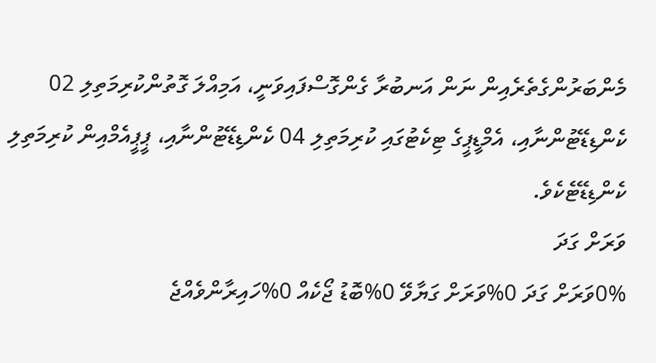މެންބަރުންގެތެރެއިން ނަން އަނބުރާ ގެންގޮސްފައިވަނީ، އަމިއްލަ ގޮތުންކުރިމަތިލި 02 ކެންޑިޑޭޓުންނާއި، އެމްޑީޕީގެ ޓިކެޓުގައި ކުރިމަތިލި 04 ކެންޑިޑޭޓުންނާއި، ޕީޕީއެމްއިން ކުރިމަތިލި ކެންޑިޑޭޓެކެވެ.
ވަރަށް ގަދަ
0%ވަރަށް ގަދަ 0%ވަރަށް ގަޔާވޭ 0%ބޮޑު ޖޯކެއް 0%ހައިރާންވެއްޖެ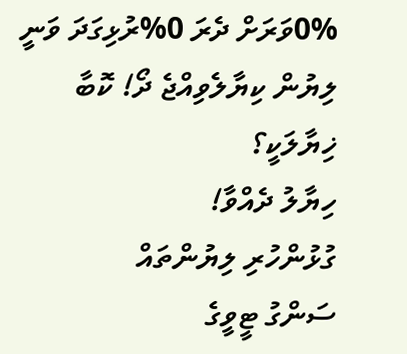0%ވަރަށް ދެރަ 0%ރުޅިގަދަ ވަނީ
ލިޔުން ކިޔާލެވިއްޖެ ދޯ! ކޮބާ ޚިޔާލަކީ؟
ހިޔާލު ދެއްވާ!
ގުޅުންހުރި ލިޔުންތައް
ސަންގު ޓީވީގެ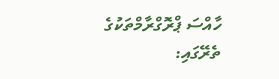ހާއްސަ ޕްރޮގްރާމްތަކުގެ ތެރޭގައި: